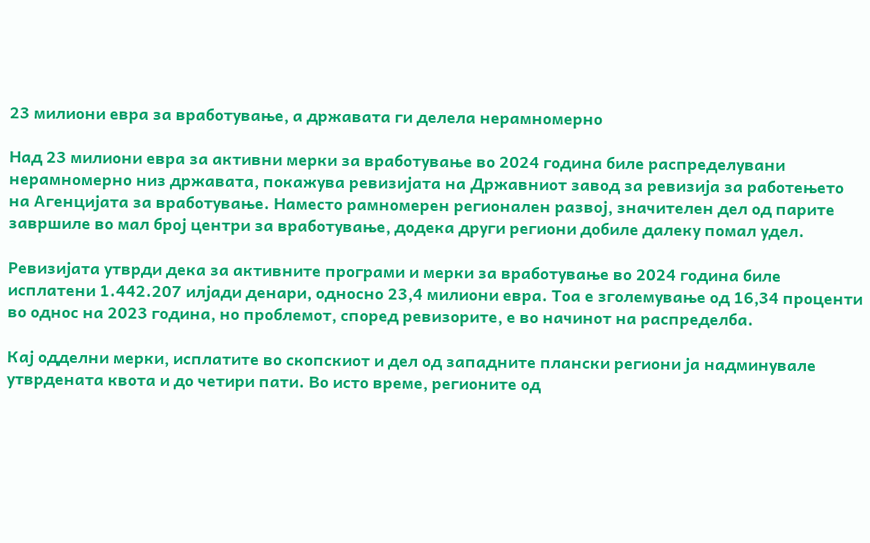23 милиони евра за вработување, а државата ги делела нерамномерно

Над 23 милиони евра за активни мерки за вработување во 2024 година биле распределувани нерамномерно низ државата, покажува ревизијата на Државниот завод за ревизија за работењето на Агенцијата за вработување. Наместо рамномерен регионален развој, значителен дел од парите завршиле во мал број центри за вработување, додека други региони добиле далеку помал удел.

Ревизијата утврди дека за активните програми и мерки за вработување во 2024 година биле исплатени 1.442.207 илјади денари, односно 23,4 милиони евра. Тоа е зголемување од 16,34 проценти во однос на 2023 година, но проблемот, според ревизорите, е во начинот на распределба.

Кај одделни мерки, исплатите во скопскиот и дел од западните плански региони ја надминувале утврдената квота и до четири пати. Во исто време, регионите од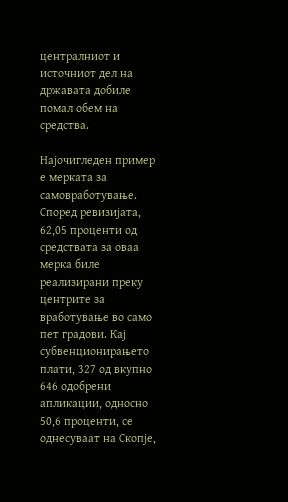централниот и источниот дел на државата добиле помал обем на средства.

Најочигледен пример е мерката за самовработување. Според ревизијата, 62,05 проценти од средствата за оваа мерка биле реализирани преку центрите за вработување во само пет градови. Кај субвенционирањето плати, 327 од вкупно 646 одобрени апликации, односно 50,6 проценти, се однесуваат на Скопје,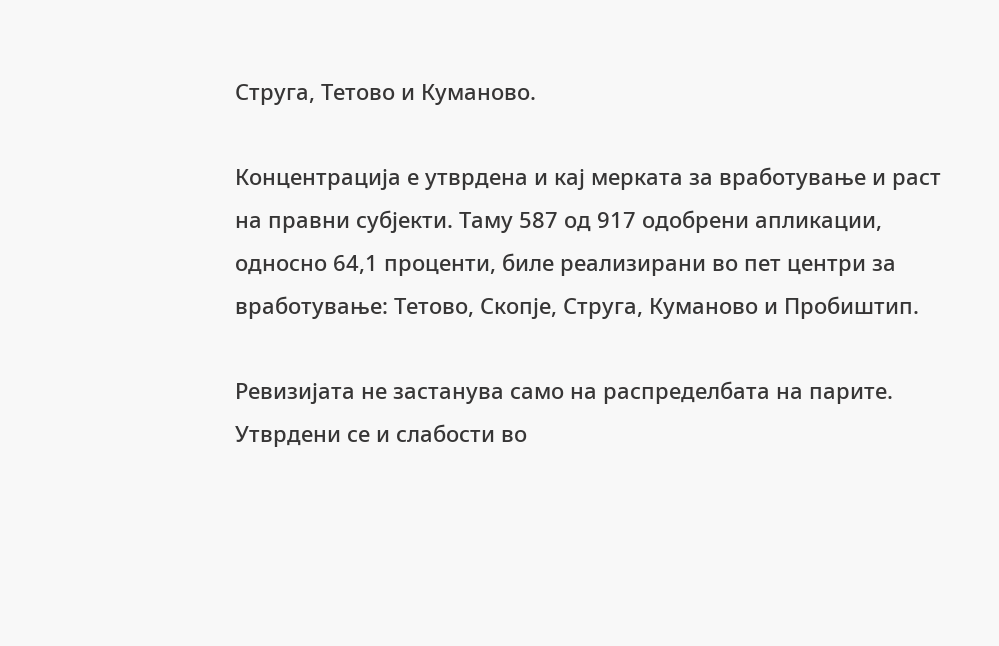Струга, Тетово и Куманово.

Концентрација е утврдена и кај мерката за вработување и раст на правни субјекти. Таму 587 од 917 одобрени апликации, односно 64,1 проценти, биле реализирани во пет центри за вработување: Тетово, Скопје, Струга, Куманово и Пробиштип.

Ревизијата не застанува само на распределбата на парите. Утврдени се и слабости во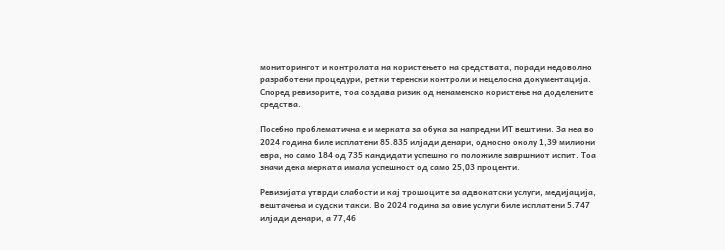мониторингот и контролата на користењето на средствата, поради недоволно разработени процедури, ретки теренски контроли и нецелосна документација. Според ревизорите, тоа создава ризик од ненаменско користење на доделените средства.

Посебно проблематична е и мерката за обука за напредни ИТ вештини. За неа во 2024 година биле исплатени 85.835 илјади денари, односно околу 1,39 милиони евра, но само 184 од 735 кандидати успешно го положиле завршниот испит. Тоа значи дека мерката имала успешност од само 25,03 проценти.

Ревизијата утврди слабости и кај трошоците за адвокатски услуги, медијација, вештачења и судски такси. Во 2024 година за овие услуги биле исплатени 5.747 илјади денари, а 77,46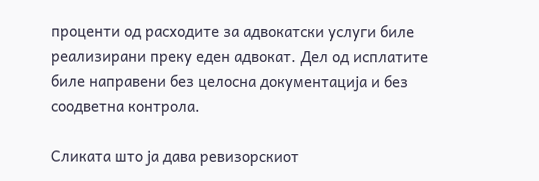проценти од расходите за адвокатски услуги биле реализирани преку еден адвокат. Дел од исплатите биле направени без целосна документација и без соодветна контрола.

Сликата што ја дава ревизорскиот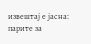извештај е јасна: парите за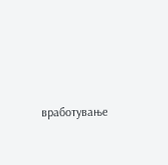вработување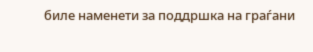биле наменети за поддршка на граѓани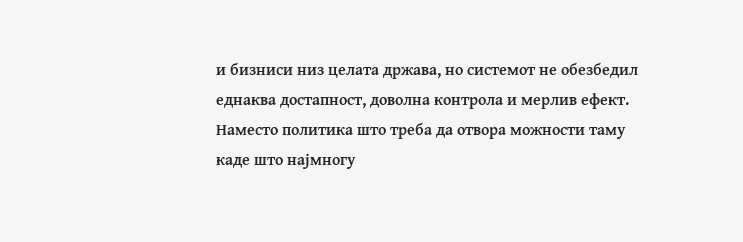и бизниси низ целата држава, но системот не обезбедил еднаква достапност, доволна контрола и мерлив ефект. Наместо политика што треба да отвора можности таму каде што најмногу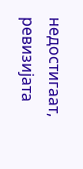недостигаат, ревизијата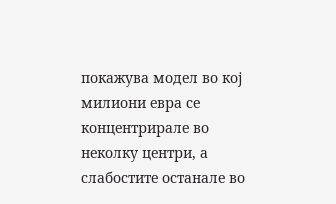покажува модел во кој милиони евра се концентрирале во неколку центри, а слабостите останале во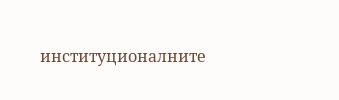институционалните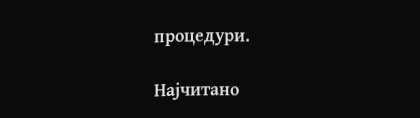процедури.

Најчитано